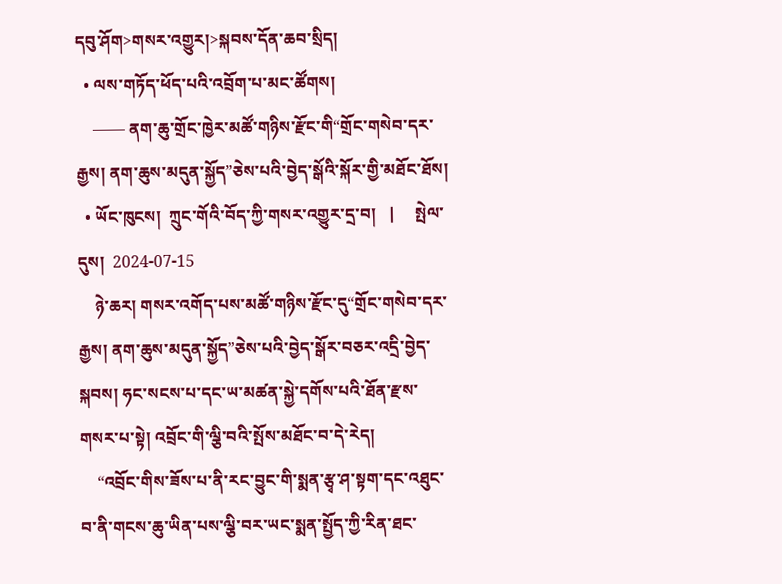དབུ་ཤོག>གསར་འགྱུར།>སྐབས་དོན་ཆབ་སྲིད།
  • ལས་གཏོད་ཕོད་པའི་འབྲོག་པ་མང་ཚོགས།
    —— ནག་ཆུ་གྲོང་ཁྱེར་མཚོ་གཉིས་རྫོང་གི“གྲོང་གསེབ་དར་རྒྱས། ནག་ཆུས་མདུན་སྐྱོད”ཅེས་པའི་བྱེད་སྒོའི་སྐོར་གྱི་མཐོང་ཐོས།
  • ཡོང་ཁུངས།  ཀྲུང་གོའི་བོད་ཀྱི་གསར་འགྱུར་དྲ་བ།   |     སྤེལ་དུས།  2024-07-15
    ཉེ་ཆར། གསར་འགོད་པས་མཚོ་གཉིས་རྫོང་དུ“གྲོང་གསེབ་དར་རྒྱས། ནག་ཆུས་མདུན་སྐྱོད”ཅེས་པའི་བྱེད་སྒོར་བཅར་འདྲི་བྱེད་སྐབས། ཧང་སངས་པ་དང་ཡ་མཚན་སྐྱེ་དགོས་པའི་ཐོན་རྫས་གསར་པ་སྟེ། འབྲོང་གི་ལྕི་བའི་སྤོས་མཐོང་བ་དེ་རེད།
    “འབྲོང་གིས་ཟོས་པ་ནི་རང་བྱུང་གི་སྨན་རྩྭ་ཤ་སྟག་དང་འཐུང་བ་ནི་གངས་ཆུ་ཡིན་པས་ལྕི་བར་ཡང་སྨན་སྤྱོད་ཀྱི་རིན་ཐང་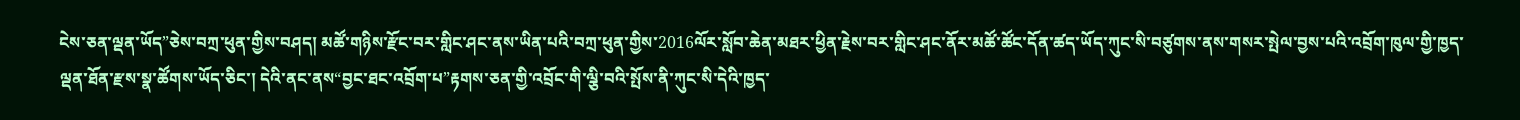ངེས་ཅན་ལྡན་ཡོད”ཅེས་བཀྲ་ཕུན་གྱིས་བཤད། མཚོ་གཉིས་རྫོང་བར་གླིང་ཤང་ནས་ཡིན་པའི་བཀྲ་ཕུན་གྱིས་2016ལོར་སློབ་ཆེན་མཐར་ཕྱིན་རྗེས་བར་གླིང་ཤང་ནོར་མཚོ་ཚོང་དོན་ཚད་ཡོད་ཀུང་སི་བཙུགས་ནས་གསར་སྤེལ་བྱས་པའི་འབྲོག་ཁུལ་གྱི་ཁྱད་ལྡན་ཐོན་རྫས་སྣ་ཚོགས་ཡོད་ཅིང་། དེའི་ནང་ནས“བྱང་ཐང་འབྲོག་པ”རྟགས་ཅན་གྱི་འབྲོང་གི་ལྕི་བའི་སྤོས་ནི་ཀུང་སི་དེའི་ཁྱད་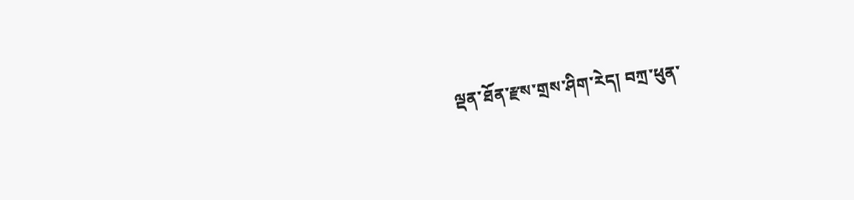ལྡན་ཐོན་རྫས་གྲས་ཤིག་རེད། བཀྲ་ཕུན་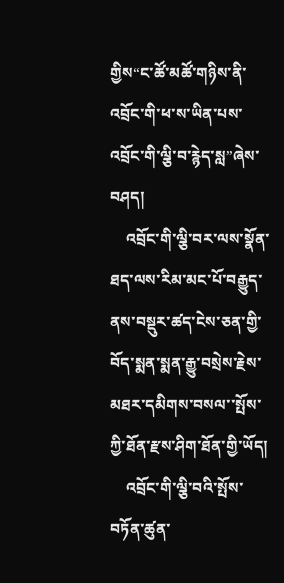གྱིས“ང་ཚོ་མཚོ་གཉིས་ནི་འབྲོང་གི་ཕ་ས་ཡིན་པས་འབྲོང་གི་ལྕི་བ་རྙེད་སླ”ཞེས་བཤད།
    འབྲོང་གི་ལྕི་བར་ལས་སྣོན་ཐད་ལས་རིམ་མང་པོ་བརྒྱུད་ནས་བསྡུར་ཚད་ངེས་ཅན་གྱི་བོད་སྨན་སྨན་རྒྱུ་བསྲེས་རྗེས་མཐར་དམིགས་བསལ་་སྤོས་ཀྱི་ཐོན་རྫས་ཤིག་ཐོན་གྱི་ཡོད།
    འབྲོང་གི་ལྕི་བའི་སྤོས་བཏོན་ཚུན་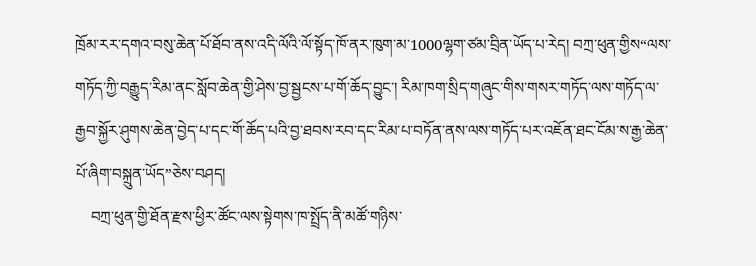ཁྲོམ་རར་དགའ་བསུ་ཆེན་པོ་ཐོབ་ནས་འདི་ལོའི་ལོ་སྟོད་ཁོ་ནར་ཁུག་མ་1000ལྷག་ཙམ་བྲིན་ཡོད་པ་རེད། བཀྲ་ཕུན་གྱིས“ལས་གཏོད་ཀྱི་བརྒྱུད་རིམ་ནང་སློབ་ཆེན་གྱི་ཤེས་བྱ་སྦྱངས་པ་གོ་ཆོད་བྱུང་། རིམ་ཁག་སྲིད་གཞུང་གིས་གསར་གཏོད་ལས་གཏོད་ལ་རྒྱབ་སྐྱོར་ཤུགས་ཆེན་བྱེད་པ་དང་གོ་ཆོད་པའི་བྱ་ཐབས་རབ་དང་རིམ་པ་བཏོན་ནས་ལས་གཏོད་པར་འཇོན་ཐང་ངོམ་ས་རྒྱ་ཆེན་པོ་ཞིག་བསྐྲུན་ཡོད”ཅེས་བཤད།
    བཀྲ་ཕུན་གྱི་ཐོན་རྫས་ཕྱིར་ཚོང་ལས་སྟེགས་ཁ་སྤྲོད་ནི་མཚོ་གཉིས་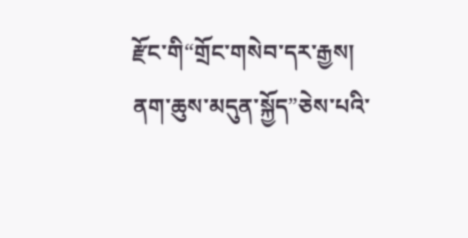རྫོང་གི“གྲོང་གསེབ་དར་རྒྱས། ནག་ཆུས་མདུན་སྐྱོད”ཅེས་པའི་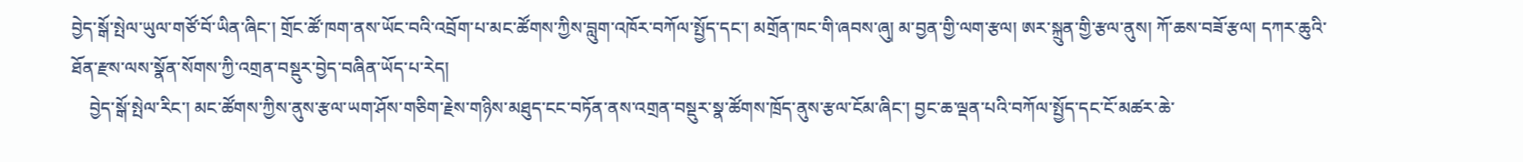བྱེད་སྒོ་སྤེལ་ཡུལ་གཙོ་བོ་ཡིན་ཞིང་། གྲོང་ཚོ་ཁག་ནས་ཡོང་བའི་འབྲོག་པ་མང་ཚོགས་ཀྱིས་བླུག་འཁོར་བཀོལ་སྤྱོད་དང་། མགྲོན་ཁང་གི་ཞབས་ཞུ། མ་བྱན་གྱི་ལག་རྩལ། ཨར་སྐྲུན་གྱི་རྩལ་ནུས། ཀོ་ཆས་བཟོ་རྩལ། དཀར་ཆུའི་ཐོན་རྫས་ལས་སྣོན་སོགས་ཀྱི་འགྲན་བསྡུར་བྱེད་བཞིན་ཡོད་པ་རེད།
    བྱེད་སྒོ་སྤེལ་རིང་། མང་ཚོགས་ཀྱིས་ནུས་རྩལ་ཡག་ཤོས་གཅིག་རྗེས་གཉིས་མཐུད་ངང་བཏོན་ནས་འགྲན་བསྡུར་སྣ་ཚོགས་ཁྲོད་ནུས་རྩལ་ངོམ་ཞིང་། བྱང་ཆ་ལྡན་པའི་བཀོལ་སྤྱོད་དང་ངོ་མཚར་ཆེ་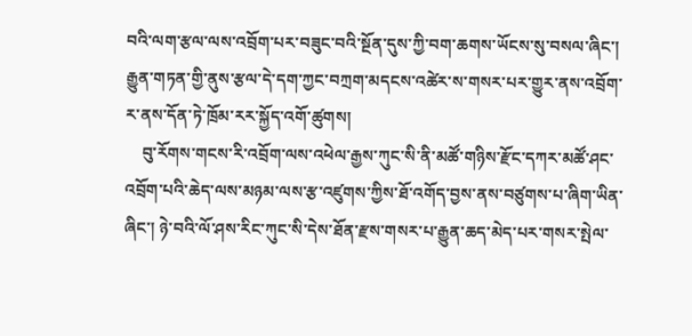བའི་ལག་རྩལ་ལས་འབྲོག་པར་བཟུང་བའི་སྔོན་དུས་ཀྱི་བག་ཆགས་ཡོངས་སུ་བསལ་ཞིང་། རྒྱུན་གཏན་གྱི་ནུས་རྩལ་དེ་དག་ཀྱང་བཀྲག་མདངས་འཚེར་ས་གསར་པར་གྱུར་ནས་འབྲོག་ར་ནས་དོན་ཏེ་ཁྲོམ་རར་སྐྱོད་འགོ་ཚུགས།
    བུ་རོགས་གངས་རི་འབྲོག་ལས་འཕེལ་རྒྱས་ཀུང་སི་ནི་མཚོ་གཉིས་རྫོང་དཀར་མཚོ་ཤང་འབྲོག་པའི་ཆེད་ལས་མཉམ་ལས་རྩ་འཛུགས་ཀྱིས་ཐོ་འགོད་བྱས་ནས་བཙུགས་པ་ཞིག་ཡིན་ཞིང་། ཉེ་བའི་ལོ་ཤས་རིང་ཀུང་སི་དེས་ཐོན་རྫས་གསར་པ་རྒྱུན་ཆད་མེད་པར་གསར་སྤེལ་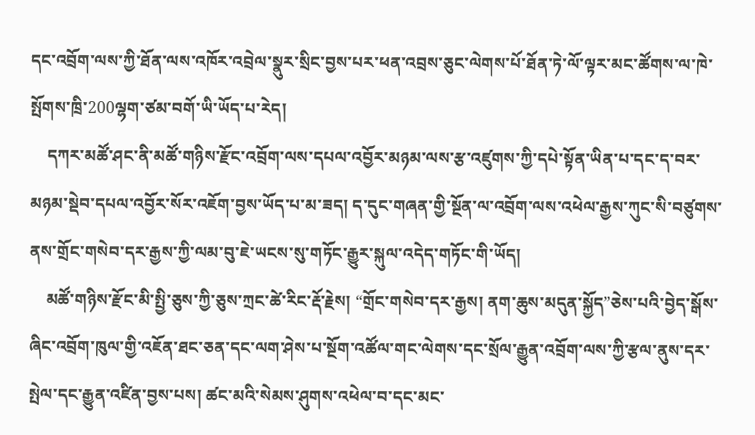དང་འབྲོག་ལས་ཀྱི་ཐོན་ལས་འཁོར་འབྲེལ་སྣུར་སྲིང་བྱས་པར་ཕན་འབྲས་ཅུང་ལེགས་པོ་ཐོན་ཏེ་ལོ་ལྟར་མང་ཚོགས་ལ་ཁེ་སྤོགས་ཁྲི་200ལྷག་ཙམ་བགོ་ཡི་ཡོད་པ་རེད།
    དཀར་མཚོ་ཤང་ནི་མཚོ་གཉིས་རྫོང་འབྲོག་ལས་དཔལ་འབྱོར་མཉམ་ལས་རྩ་འཛུགས་ཀྱི་དཔེ་སྟོན་ཡིན་པ་དང་ད་བར་མཉམ་སྡེབ་དཔལ་འབྱོར་སོར་འཇོག་བྱས་ཡོད་པ་མ་ཟད། ད་དུང་གཞན་གྱི་སྔོན་ལ་འབྲོག་ལས་འཕེལ་རྒྱས་ཀུང་སི་བཙུགས་ནས་གྲོང་གསེབ་དར་རྒྱས་ཀྱི་ལམ་བུ་ཇེ་ཡངས་སུ་གཏོང་རྒྱུར་སྐུལ་འདེད་གཏོང་གི་ཡོད།
    མཚོ་གཉིས་རྫོང་མི་སྤྱི་ཅུས་ཀྱི་ཅུས་ཀྲང་ཚེ་རིང་རྡོ་རྗེས། “གྲོང་གསེབ་དར་རྒྱས། ནག་ཆུས་མདུན་སྐྱོད”ཅེས་པའི་བྱེད་སྒོས་ཞིང་འབྲོག་ཁུལ་གྱི་འཇོན་ཐང་ཅན་དང་ལག་ཤེས་པ་སྔོག་འཚོལ་གང་ལེགས་དང་སྲོལ་རྒྱུན་འབྲོག་ལས་ཀྱི་རྩལ་ནུས་དར་སྤེལ་དང་རྒྱུན་འཛིན་བྱས་པས། ཚང་མའི་སེམས་ཤུགས་འཕེལ་བ་དང་མང་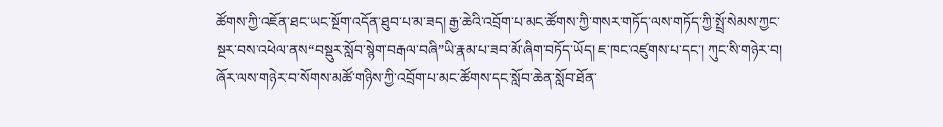ཚོགས་ཀྱི་འཇོན་ཐང་ཡང་སྔོག་འདོན་ཐུབ་པ་མ་ཟད། རྒྱ་ཆེའི་འབྲོག་པ་མང་ཚོགས་ཀྱི་གསར་གཏོད་ལས་གཏོད་ཀྱི་སྤྲོ་སེམས་ཀྱང་སྔར་བས་འཕེལ་ནས“བསྡུར་སློབ་སྙེག་བརྒལ་བཞི”ཡི་རྣམ་པ་ཟབ་མོ་ཞིག་བཏོད་ཡོད། ཇ་ཁང་འཛུགས་པ་དང་། ཀུང་སི་གཉེར་བ། ཞོར་ལས་གཉེར་བ་སོགས་མཚོ་གཉིས་ཀྱི་འབྲོག་པ་མང་ཚོགས་དང་སློབ་ཆེན་སློབ་ཐོན་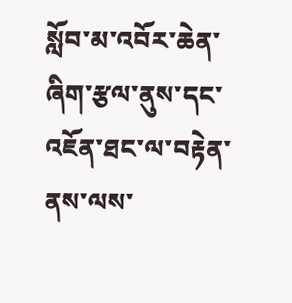སློབ་མ་འབོར་ཆེན་ཞིག་རྩལ་ནུས་དང་འཇོན་ཐང་ལ་བརྟེན་ནས་ལས་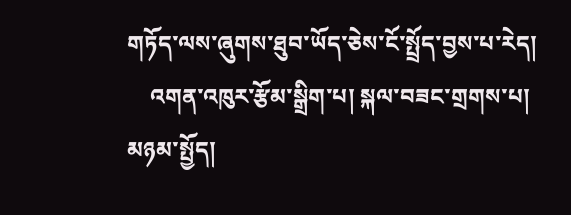གཏོད་ལས་ཞུགས་ཐུབ་ཡོད་ཅེས་ངོ་སྤྲོད་བྱས་པ་རེད།
    འགན་འཁུར་རྩོམ་སྒྲིག་པ། སྐལ་བཟང་གྲགས་པ།
མཉམ་སྤྱོད།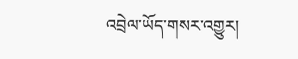འབྲེལ་ཡོད་གསར་འགྱུར།